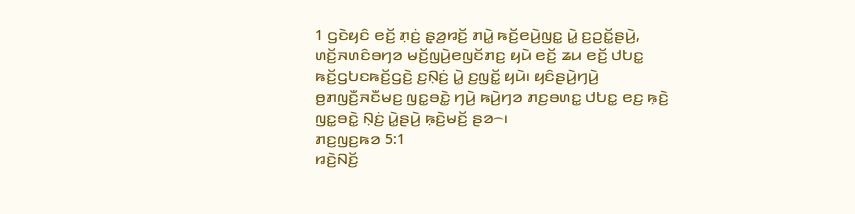1 ꤞꤢꤧꤟꤢꤨ ꤕꤢꤩ꤬ ꤊ꤫ꤢꤦ꤬ ꤔ꤫ꤤ꤬ꤙꤢꤩ꤬ ꤊꤣꤧ꤭ ꤒꤢꤩ꤬ꤕꤣꤧ꤬ꤜꤢ꤭ ꤣꤧ꤭ ꤢ꤬ꤑꤢꤩ꤭ꤔꤣꤧ꤬, ꤛꤢꤩ꤬ꤏꤛꤢꤨꤋꤚꤤ ꤗꤢꤩ꤬ꤜꤣꤧ꤬ꤕꤜꤢꤩꤊꤢ꤬ ꤟꤣꤧ ꤕꤢꤩ꤬ ꤘꤣ ꤕꤢꤩ꤬ ꤓꤝꤢ꤭ ꤒꤢꤩ꤬ꤞꤝꤢꤒꤢꤩ꤬ꤞꤢꤧ꤬ ꤢ꤬ꤡ꤫ꤢꤦ꤬ ꤣꤧ꤭ ꤢ꤬ꤜꤢꤩ꤭ ꤟꤣꤧ꤯ ꤟꤢꤨꤔꤣꤧ꤬ꤚꤣꤧ꤬ ꤥ꤬ꤊꤜꤢꤪ꤬ꤏꤢꤪꤗꤢ꤬ ꤜꤢ꤭ꤋꤢꤧ꤭ ꤚꤣꤧ꤬ ꤒꤣꤧ꤬ꤚꤤ ꤊꤢ꤬ꤋꤛꤢ꤭ ꤓꤝꤢ꤭ ꤕꤢ꤬ ꤒ꤫ꤢꤧ꤬ ꤜꤢ꤭ꤋꤢꤧ꤭ ꤡ꤫ꤢꤦ꤬ ꤣꤧ꤭ꤔꤣꤧ꤬ ꤒ꤫ꤢꤧ꤬ꤗꤢꤩ꤬ ꤔꤤ꤮꤯
ꤊꤢ꤬ꤜꤢ꤬ꤒꤤ 5:1
ꤙꤢꤧ꤬ꤡꤢꤩ꤬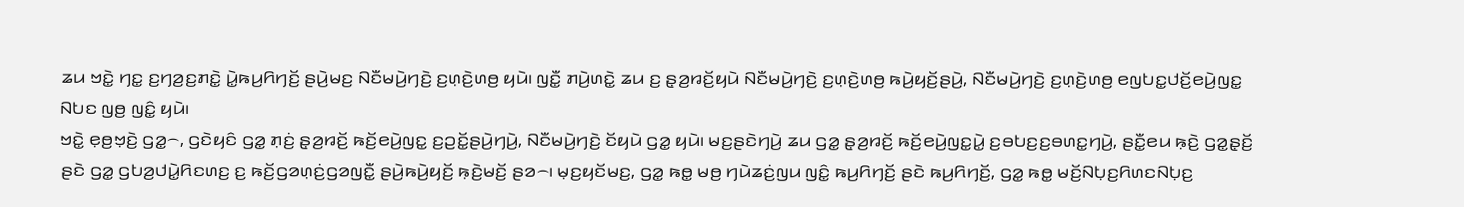ꤘꤣ ꤠꤢꤧ꤭ ꤚꤢ꤭ ꤢ꤬ꤚꤤ꤬ꤢ꤬ꤊꤢꤧ꤭ ꤣꤧ꤭ꤒꤣ꤬ꤖꤚꤢꤩ꤬ ꤔꤣꤧ꤬ꤗꤢ꤬ ꤡꤢꤪꤗꤣꤧ꤬ꤚꤢꤧ꤬ ꤢ꤬ꤛ꤫ꤢꤧ꤬ꤛꤥ꤬ ꤟꤣꤧ꤯ ꤜꤢꤪ꤭ ꤊꤣꤧ꤬ꤛꤢꤧ꤭ ꤘꤣ ꤢ꤬ ꤔ꤫ꤤ꤬ꤙꤢꤩ꤬ꤟꤣꤧ ꤡꤢꤪꤗꤣꤧ꤬ꤚꤢꤧ꤬ ꤢ꤬ꤛ꤫ꤢꤧ꤬ꤛꤥ꤬ ꤒꤣꤧ꤬ꤟꤢꤩ꤬ꤔꤣꤧ꤬, ꤡꤢꤪꤗꤣꤧ꤬ꤚꤢꤧ꤬ ꤢ꤬ꤛ꤫ꤢꤧ꤬ꤛꤥ꤬ ꤕꤜꤝꤢ꤭ꤓꤢꤩ꤬ꤕꤣꤧ꤬ꤜꤢ꤭ ꤡꤝꤢ ꤜꤥ꤬ ꤜꤢꤨ꤭ ꤟꤣꤧ꤯
ꤠꤢꤧ꤭ ꤕ꤫ꤥ꤬ꤠ꤫ꤢꤧ꤬ ꤞꤤ꤭꤮, ꤞꤢꤧꤟꤢꤨ ꤞꤤ꤭ ꤊ꤫ꤢꤦ꤬ ꤔ꤫ꤤ꤬ꤙꤢꤩ꤬ ꤒꤢꤩ꤬ꤕꤣꤧ꤬ꤜꤢ꤭ ꤢ꤬ꤑꤢꤩ꤭ꤔꤣꤧ꤬ꤚꤣꤧ꤬, ꤡꤢꤪꤗꤣꤧ꤬ꤚꤢꤧ꤬ ꤢꤩꤟꤣꤧ ꤞꤤ꤭ ꤟꤣꤧ꤯ ꤗꤢ꤬ꤔꤢꤧꤚꤣꤧ꤬ ꤘꤣ ꤞꤤ꤭ ꤔ꤫ꤤ꤬ꤙꤢꤩ꤬ ꤒꤢꤩ꤬ꤕꤣꤧ꤬ꤜꤢ꤭ꤣꤧ꤭ ꤢ꤬ꤋꤝꤢ꤬ꤢ꤬ꤋꤛꤢ꤭ꤚꤣꤧ꤬, ꤔꤢꤪ꤭ꤕꤣ ꤒ꤫ꤢꤧ꤬ ꤞꤤ꤭ꤔ꤫ꤢꤩ꤬ ꤔꤢꤧ ꤞꤤ꤭ ꤞꤝꤤ꤬ꤓꤣꤧ꤭ꤖꤢꤛꤢ꤬ ꤢ꤬ ꤒꤢꤩ꤬ꤞꤤꤛ꤫ꤢꤦ꤬ꤞꤤꤜꤢꤪ꤭ ꤔꤣꤧ꤬ꤒꤣꤧ꤬ꤟꤢꤩ꤬ ꤒ꤫ꤢꤧ꤬ꤗꤢꤩ꤬ ꤔꤤ꤮꤯ ꤗ꤫ꤢ꤬ꤟꤢꤩꤗꤢ꤬, ꤞꤤ꤭ ꤒꤥ꤭ ꤗꤥ꤬ ꤚꤣꤧꤘꤢꤦ꤬ꤜꤣ ꤜꤢꤨ꤭ ꤒꤣ꤬ꤖꤚꤢꤩ꤬ ꤔꤢꤧ ꤒꤣ꤬ꤖꤚꤢꤩ꤬, ꤞꤤ꤭ ꤒꤥ꤭ ꤗꤢꤩ꤬ꤡꤝ꤫ꤢ꤬ꤖꤛꤢꤡꤝ꤫ꤢ꤬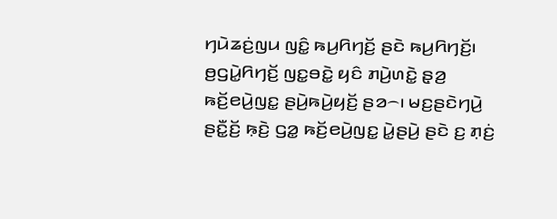ꤚꤣꤧꤘꤢꤦ꤬ꤜꤣ ꤜꤢꤨ꤭ ꤒꤣ꤬ꤖꤚꤢꤩ꤬ ꤔꤢꤧ ꤒꤣ꤬ꤖꤚꤢꤩ꤬꤯
ꤥ꤬ꤞꤣꤧ꤭ꤖꤚꤢꤩ꤬ ꤜꤢ꤭ꤋꤢꤧ꤭ ꤟꤢꤨ ꤊꤣꤧ꤬ꤛꤢꤧ꤭ ꤔ꤫ꤤ꤬ ꤒꤢꤩ꤬ꤕꤣꤧ꤬ꤜꤢ꤭ ꤔꤣꤧ꤬ꤒꤣꤧ꤬ꤟꤢꤩ꤬ ꤔꤤ꤮꤯ ꤗꤢ꤬ꤔꤢꤧꤚꤣꤧ꤬ ꤔꤢꤪ꤭ꤢꤩ꤬ ꤒ꤫ꤢꤧ꤬ ꤞꤤ꤭ ꤒꤢꤩ꤬ꤕꤣꤧ꤬ꤜꤢ꤭ ꤣꤧ꤭ꤔꤣꤧ꤬ ꤔꤢꤧ ꤢ꤬ ꤊ꤫ꤢꤦ꤬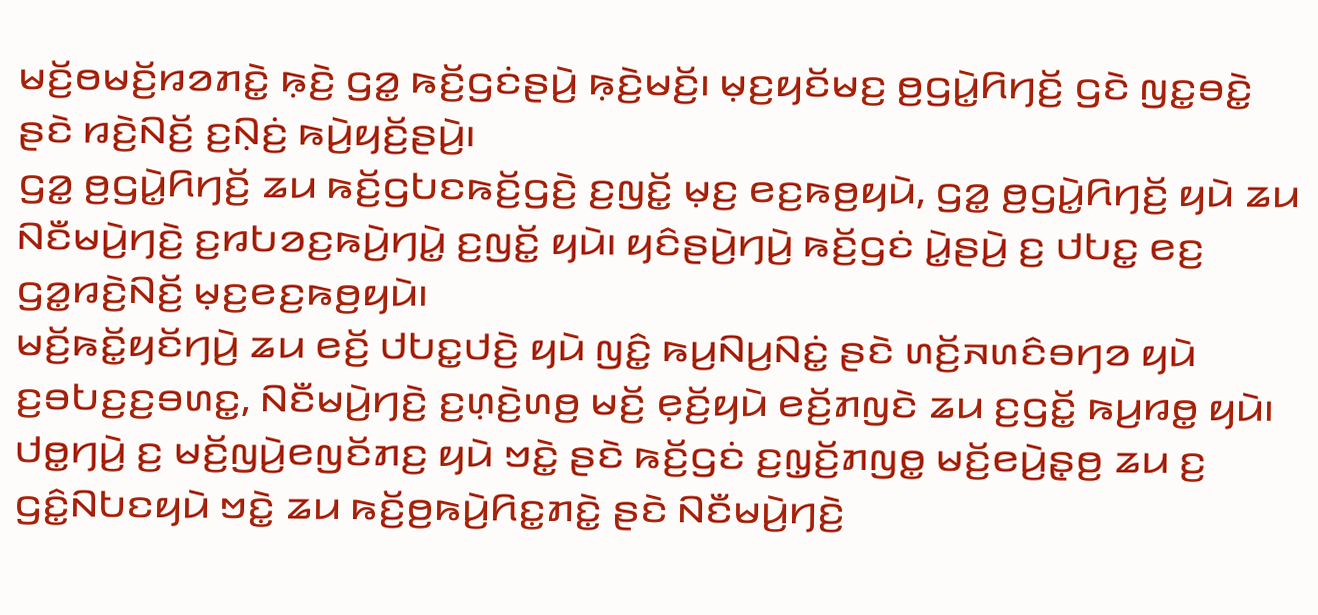ꤗꤢꤩ꤬ꤥꤗꤢꤩ꤬ꤙꤤꤊꤢꤧ꤭ ꤒ꤫ꤢꤧ꤬ ꤞꤤ꤭ ꤒꤢꤩ꤬ꤞꤢꤦꤔꤣꤧ꤬ ꤒ꤫ꤢꤧ꤬ꤗꤢꤩ꤬꤯ ꤗ꤫ꤢ꤬ꤟꤢꤩꤗꤢ꤬ ꤥ꤬ꤞꤣꤧ꤭ꤖꤚꤢꤩ꤬ ꤞꤢꤧ ꤜꤢ꤭ꤋꤢꤧ꤭ ꤔꤢꤧ ꤙꤢꤧ꤬ꤡꤢꤩ꤬ ꤢ꤬ꤡ꤫ꤢꤦ꤬ ꤒꤣꤧ꤬ꤟꤢꤩ꤬ꤔꤣꤧ꤬꤯
ꤞꤤ꤭ ꤥ꤬ꤞꤣꤧ꤭ꤖꤚꤢꤩ꤬ ꤘꤣ ꤒꤢꤩ꤬ꤞꤝꤢꤒꤢꤩ꤬ꤞꤢꤧ꤬ ꤢ꤬ꤜꤢꤩ꤭ ꤗ꤫ꤢ꤬ ꤕꤢ꤬ꤒꤥ꤬ꤟꤣꤧ, ꤞꤤ꤭ ꤥ꤬ꤞꤣꤧ꤭ꤖꤚꤢꤩ꤬ ꤟꤣꤧ ꤘꤣ ꤡꤢꤪꤗꤣꤧ꤬ꤚꤢꤧ꤬ ꤢ꤬ꤙꤝꤤꤢ꤬ꤒꤣꤧ꤬ꤚꤣꤧ꤭ ꤢ꤬ꤜꤢꤩ꤭ ꤟꤣꤧ꤯ ꤟꤢꤨꤔꤣꤧ꤬ꤚꤣꤧ꤬ ꤒꤢꤩ꤬ꤞꤢꤦ ꤣꤧ꤭ꤔꤣꤧ꤬ ꤢ꤬ ꤓꤝꤢ꤭ ꤕꤢ꤬ ꤞꤤ꤭ꤙꤢꤧ꤬ꤡꤢꤩ꤬ ꤗ꤫ꤢ꤬ꤕꤢ꤬ꤒꤥ꤬ꤟꤣꤧ꤯
ꤗꤢꤩ꤬ꤒꤢꤩ꤭ꤟꤢꤩꤚꤣꤧ꤬ ꤘꤣ ꤕꤢꤩ꤬ ꤓꤝꤢ꤭ꤓꤢꤧ꤬ ꤟꤣꤧ ꤜꤢꤨ꤭ ꤒꤣ꤬ꤡꤣ꤬ꤡꤢꤦ꤭ ꤔꤢꤧ ꤛꤢꤩ꤬ꤏꤛꤢꤨꤋꤚꤤ ꤟꤣꤧ ꤢ꤬ꤋꤝꤢ꤬ꤢ꤬ꤋꤛꤢ꤭, ꤡꤢꤪꤗꤣꤧ꤬ꤚꤢꤧ꤬ ꤢ꤬ꤛ꤫ꤢꤧ꤬ꤛꤥ꤬ ꤗꤢꤩ꤬ ꤕ꤫ꤢꤩ꤬ꤟꤣꤧ ꤕꤢꤩ꤬ꤊꤜꤢꤧ ꤘꤣ ꤢ꤬ꤞꤢꤩ꤭ ꤒꤣ꤬ꤙꤥ꤭ ꤟꤣꤧ꤯ ꤓꤥ꤭ꤚꤣꤧ꤬ ꤢ꤬ ꤗꤢꤩ꤬ꤜꤣꤧ꤬ꤕꤜꤢꤩꤊꤢ꤬ ꤟꤣꤧ ꤠꤢꤧ꤭ ꤔꤢꤧ ꤒꤢꤩ꤬ꤞꤢꤦ ꤢ꤬ꤜ꤫ꤢꤩ꤬ꤊꤜꤥ꤭ ꤗꤢꤩ꤬ꤕꤣꤧ꤬ꤔ꤫ꤥ꤬ ꤘꤣ ꤢ꤬ ꤞꤢꤨ꤭ꤡꤝꤢꤟꤣꤧ ꤠꤢꤧ꤭ ꤘꤣ ꤒꤢꤩ꤬ꤥ꤬ꤒꤣꤧ꤬ꤖꤢ꤭ꤊꤢꤧ꤭ ꤔꤢꤧ ꤡꤢꤪꤗꤣꤧ꤬ꤚꤢꤧ꤬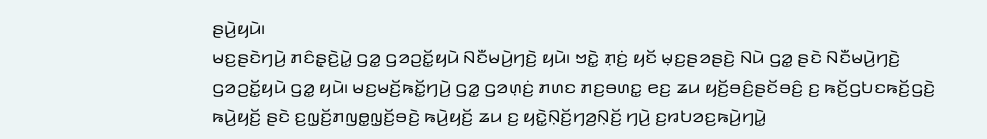ꤔꤣꤧ꤬ꤟꤣꤧ꤯
ꤗꤢ꤬ꤔꤢꤧꤚꤣꤧ꤬ ꤊꤢꤨꤔ꤫ꤢꤧ꤬ꤣꤧ꤭ ꤞꤤ꤭ ꤞꤤꤑꤢꤩ꤭ꤟꤣꤧ ꤡꤢꤪꤗꤣꤧ꤬ꤚꤢꤧ꤬ ꤟꤣꤧ꤯ ꤠꤢꤧ꤭ ꤊ꤫ꤢꤦ꤬ ꤟꤢꤩ ꤗ꤫ꤢ꤬ꤔꤤꤔꤢꤧ꤬ ꤡꤣꤧ ꤞꤤ꤭ ꤔꤢꤧ ꤡꤢꤪꤗꤣꤧ꤬ꤚꤢꤧ꤬ ꤞꤤꤑꤢꤩ꤭ꤟꤣꤧ ꤞꤤ꤭ ꤟꤣꤧ꤯ ꤗꤢ꤬ꤗꤢꤩ꤬ꤒꤢꤩ꤭ꤚꤣꤧ꤬ ꤞꤤ꤭ ꤞꤤꤛ꤫ꤢꤦ꤬ ꤊꤛꤢ ꤊꤢ꤬ꤋꤛꤢ꤭ ꤕꤢ꤬ ꤘꤣ ꤟꤢꤩ꤬ꤋꤢꤨ꤬ꤔꤢꤩꤋꤢꤨ꤬ ꤢ꤬ ꤒꤢꤩ꤬ꤞꤝꤢꤒꤢꤩ꤬ꤞꤢꤧ꤬ ꤒꤣꤧ꤬ꤟꤢꤩ꤬ ꤔꤢꤧ ꤢ꤬ꤜ꤫ꤢꤩ꤬ꤊꤜꤥ꤭ꤜ꤫ꤢꤩ꤬ꤋꤢꤧ꤬ ꤒꤣꤧ꤬ꤟꤢꤩ꤬ ꤘꤣ ꤢ꤬ ꤟꤢꤧ꤭ꤡ꤫ꤢꤩ꤬ꤚꤤ꤬ꤡ꤫ꤢꤩ꤬ ꤚꤣꤧ꤬ ꤢ꤬ꤙꤝꤤꤢ꤬ꤒꤣꤧ꤬ꤚꤣꤧ꤭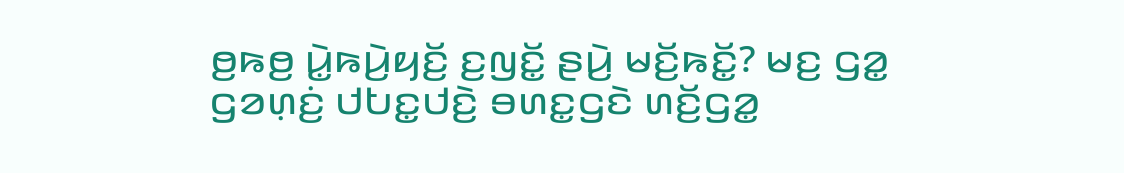ꤥ꤬ꤒꤥ꤬ ꤣꤧ꤭ꤒꤣꤧ꤬ꤟꤢꤩ꤬ ꤢ꤬ꤜꤢꤩ꤭ ꤔꤣꤧ꤬ ꤗꤢꤩ꤬ꤒꤢꤩ꤭? ꤗꤢ꤬ ꤞꤤ꤭ ꤞꤤꤛ꤫ꤢꤦ꤬ ꤓꤝꤢ꤭ꤓꤢꤧ꤬ ꤋꤛꤢ꤭ꤞꤢꤧ ꤛꤢꤩ꤬ꤞꤤ꤭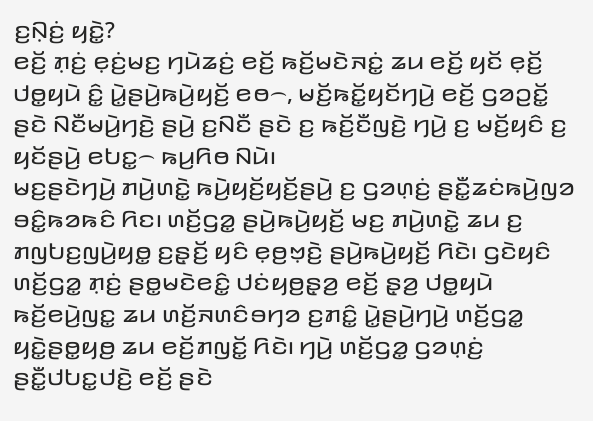ꤢ꤬ꤡ꤫ꤢꤦ꤬ ꤟꤢꤧ꤭?
ꤕꤢꤩ꤬ ꤊ꤫ꤢꤦ꤬ ꤕ꤫ꤢꤦ꤬ꤗꤢ꤬ ꤚꤣꤧꤘꤢꤦ꤬ ꤕꤢꤩ꤬ ꤒꤢꤩ꤬ꤗꤢꤧꤏꤢꤦ꤭ ꤘꤣ ꤕꤢꤩ꤬ ꤟꤢꤩ ꤕ꤫ꤢꤩ꤬ ꤓꤥ꤭ꤟꤣꤧ ꤢꤨ꤭ ꤣꤧ꤭ꤔꤣꤧ꤬ꤒꤣꤧ꤬ꤟꤢꤩ꤬ ꤕꤥ꤮, ꤗꤢꤩ꤬ꤒꤢꤩ꤭ꤟꤢꤩꤚꤣꤧ꤬ ꤕꤢꤩ꤬ ꤞꤤꤑꤢꤩ꤭ ꤔꤢꤧ ꤡꤢꤪꤗꤣꤧ꤬ꤚꤢꤧ꤬ ꤔꤣꤧ꤬ ꤢ꤬ꤡꤢꤪ ꤔꤢꤧ ꤢ꤬ ꤒꤢꤩ꤬ꤢꤪꤜꤢꤧ꤬ ꤚꤣꤧ꤬ ꤢ꤬ ꤗꤢꤩ꤬ꤟꤢꤨ ꤢ꤬ ꤟꤢꤩꤔꤣꤧ꤬ ꤕꤝꤢ꤭꤮ ꤒꤣ꤬ꤖꤥ ꤡꤣꤧ꤯
ꤗꤢ꤬ꤔꤢꤧꤚꤣꤧ꤬ ꤊꤣꤧ꤬ꤛꤢꤧ꤭ ꤒꤣꤧ꤬ꤟꤢꤩ꤬ꤟꤢꤩ꤬ꤔꤣꤧ꤬ ꤢ꤬ ꤞꤤꤛ꤫ꤢꤦ꤬ ꤔꤢꤪ꤭ꤘꤢꤦꤒꤣꤧ꤬ꤜꤤ ꤋꤢꤨ꤭ꤒꤤꤒꤢꤨ ꤖꤢ꤯ ꤛꤢꤩ꤬ꤞꤤ꤭ ꤔꤣꤧ꤬ꤒꤣꤧ꤬ꤟꤢꤩ꤬ ꤗꤢ꤬ ꤊꤣꤧ꤬ꤛꤢꤧ꤭ ꤘꤣ ꤢ꤬ ꤊꤜꤝꤢ꤬ꤜꤣꤧ꤬ꤟꤥ꤭ ꤢ꤬ꤔ꤫ꤢꤩ꤬ ꤟꤢꤨ ꤕ꤫ꤥ꤬ꤠ꤫ꤢꤧ꤬ ꤔꤣꤧ꤬ꤒꤣꤧ꤬ꤟꤢꤩ꤬ ꤖꤢꤧ꤯ ꤞꤢꤧꤟꤢꤨ ꤛꤢꤩ꤬ꤞꤤ꤭ ꤊ꤫ꤢꤦ꤬ ꤔꤥ꤭ꤗꤢꤧꤕꤢꤨ꤭ ꤓꤢꤦꤟꤥ꤬ꤔ꤫ꤤ꤬ ꤕꤢꤩ꤬ ꤔ꤫ꤤ꤬ ꤓꤥ꤭ꤟꤣꤧ ꤒꤢꤩ꤬ꤕꤣꤧ꤬ꤜꤢ꤭ ꤘꤣ ꤛꤢꤩ꤬ꤏꤛꤢꤨꤋꤚꤤ ꤢ꤬ꤊꤢꤨ꤭ ꤣꤧ꤭ꤔꤣꤧ꤬ꤚꤣꤧ꤬ ꤛꤢꤩ꤬ꤞꤤ꤭ ꤟꤢꤧ꤭ꤔꤥ꤭ꤟꤥ꤬ ꤘꤣ ꤕꤢꤩ꤬ꤊꤜꤢꤩ꤭ ꤖꤢꤧ꤯ ꤚꤣꤧ꤬ ꤛꤢꤩ꤬ꤞꤤ꤭ ꤞꤤꤛ꤫ꤢꤦ꤬ ꤔꤢꤪ꤭ꤓꤝꤢ꤭ꤓꤢꤧ꤬ ꤕꤢꤩ꤬ ꤔꤢꤧ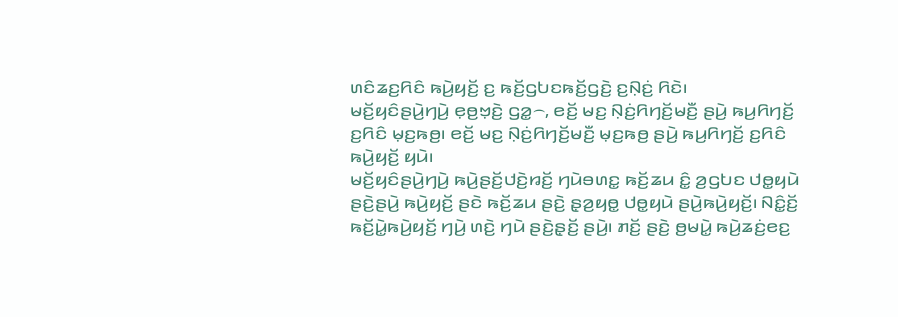ꤛꤢꤨꤘꤢ꤬ꤖꤢꤨ ꤒꤣꤧ꤬ꤟꤢꤩ꤬ ꤢ꤬ ꤒꤢꤩ꤬ꤞꤝꤢꤒꤢꤩ꤬ꤞꤢꤧ꤬ ꤢ꤬ꤡ꤫ꤢꤦ꤬ ꤖꤢꤧ꤯
ꤗꤢꤩ꤬ꤟꤢꤨꤔꤣꤧ꤬ꤚꤣꤧ꤬ ꤕ꤫ꤥ꤬ꤠ꤫ꤢꤧ꤬ ꤞꤤ꤭꤮, ꤕꤢꤩ꤬ ꤗꤢ꤬ ꤡ꤫ꤢꤦ꤬ꤖꤚꤢꤩ꤬ꤗꤢꤪ꤬ ꤔꤣꤧ꤬ ꤒꤣ꤬ꤖꤚꤢꤩ꤬ ꤢ꤬ꤖꤢꤨ ꤗ꤫ꤢ꤬ꤒꤥ꤬꤯ ꤕꤢꤩ꤬ ꤗꤢ꤬ ꤡ꤫ꤢꤦ꤬ꤖꤚꤢꤩ꤬ꤗꤢꤪ꤬ ꤗ꤫ꤢ꤬ꤒꤥ꤬ ꤔꤣꤧ꤬ ꤒꤣ꤬ꤖꤚꤢꤩ꤬ ꤢ꤬ꤖꤢꤨ ꤒꤣꤧ꤬ꤟꤢꤩ꤬ ꤟꤣꤧ꤯
ꤗꤢꤩ꤬ꤟꤢꤨꤔꤣꤧ꤬ꤚꤣꤧ꤬ ꤒꤣꤧ꤬ꤔꤢꤩ꤬ꤓꤢꤧ꤬ꤙꤢꤩ꤬ ꤚꤣꤧꤋꤛꤢ꤭ ꤒꤢꤩ꤬ꤘꤣ ꤢꤨ꤭ ꤤ꤬ꤞꤝꤢ ꤓꤥ꤭ꤟꤣꤧ ꤔꤢꤧ꤬ꤔꤣꤧ꤬ ꤒꤣꤧ꤬ꤟꤢꤩ꤬ ꤔꤢꤧ ꤒꤢꤩ꤬ꤘꤣ ꤔꤢꤧ꤬ ꤔ꤫ꤤ꤬ꤟꤥ꤭ ꤓꤥ꤭ꤟꤣꤧ ꤔꤣꤧ꤬ꤒꤣꤧ꤬ꤟꤢꤩ꤬꤯ ꤡꤢꤨ꤭ꤢꤩ꤬ ꤒꤢꤩ꤬ꤣꤧ꤭ꤒꤣꤧ꤬ꤟꤢꤩ꤬ ꤚꤣꤧ꤬ ꤛꤢꤧ꤬ ꤚꤣꤧ ꤔꤢꤧ꤬ꤔ꤫ꤢꤩ꤬ ꤔꤣꤧ꤬꤯ ꤊꤢꤩ꤬ ꤔꤢꤧ꤬ ꤥ꤬ꤗꤣꤧ꤭ ꤒꤣꤧ꤬ꤘꤢꤦ꤬ꤕꤢ꤬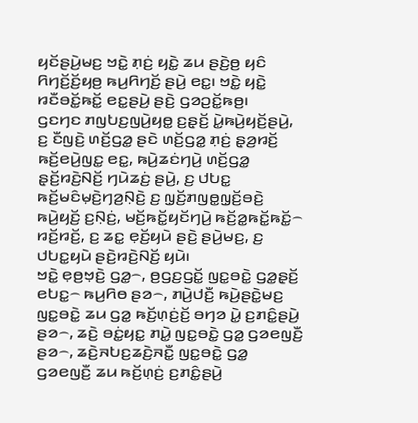ꤟꤢꤩꤔꤣꤧ꤬ꤗꤢ꤬ ꤠꤢꤧ꤭ ꤊ꤫ꤢꤦ꤬ ꤟꤢꤧ꤭ ꤘꤣ ꤔꤢꤧ꤬ꤥ꤬ ꤟꤢꤨ ꤖꤚꤢꤩ꤬ꤢꤩ꤬ꤟꤥ꤬ ꤒꤣ꤬ꤖꤚꤢꤩ꤬ ꤔꤣꤧ꤬ ꤕꤢ꤭꤯ ꤠꤢꤧ꤭ ꤟꤢꤧ꤭ ꤙꤢꤪꤋꤢꤩ꤭ꤒꤢꤩ꤭ ꤕꤢ꤭ꤔꤣꤧ꤬ ꤔꤢꤧ꤬ ꤞꤤꤑꤢꤩ꤭ꤒꤥ꤬꤯
ꤞꤢꤚꤢ ꤊꤜꤝꤢ꤬ꤜꤣꤧ꤬ꤟꤥ꤭ ꤢ꤬ꤔ꤫ꤢꤩ꤬ ꤣꤧ꤭ꤒꤣꤧ꤬ꤟꤢꤩ꤬ꤔꤣꤧ꤬, ꤢ꤬ ꤢꤪꤜꤢꤧ꤬ ꤛꤢꤩ꤬ꤞꤤ꤭ ꤔꤢꤧ ꤛꤢꤩ꤬ꤞꤤ꤭ ꤊ꤫ꤢꤦ꤬ ꤔ꤫ꤤ꤬ꤙꤢꤩ꤬ ꤒꤢꤩ꤬ꤕꤣꤧ꤬ꤜꤢ꤭ ꤕꤢ꤭, ꤒꤣꤧ꤬ꤘꤢꤦꤚꤣꤧ꤬ ꤛꤢꤩ꤬ꤞꤤ꤭ ꤔ꤫ꤢꤩ꤬ꤙꤢꤧ꤬ꤡꤢꤩ꤬ ꤚꤣꤧꤘꤢꤦ꤬ ꤔꤣꤧ꤬, ꤢ꤬ ꤓꤝꤢ꤭ ꤒꤢꤩ꤬ꤗꤢꤨꤗ꤫ꤢꤧ꤬ꤚꤤ꤬ꤡ꤫ꤢꤧ꤬ ꤢ꤬ ꤜ꤫ꤢꤩ꤬ꤊꤜꤥ꤭ꤜ꤫ꤢꤩ꤬ꤋꤢꤧ꤬ ꤒꤣꤧ꤬ꤟꤢꤩ꤬ ꤢ꤬ꤡ꤫ꤢꤦ꤬, ꤗꤢꤩ꤬ꤒꤢꤩ꤭ꤟꤢꤩꤚꤣꤧ꤬ ꤒꤢꤩ꤬ꤤ꤭ꤒꤢꤩ꤭ꤒꤢꤩ꤭꤮ ꤙꤢꤩ꤬ꤙꤢꤩ꤬, ꤢ꤬ ꤘꤢ꤭ ꤕ꤫ꤢꤩ꤬ꤟꤣꤧ ꤔꤢꤧ꤬ ꤔꤣꤧ꤬ꤗꤢ꤬, ꤢ꤬ ꤓꤝꤢ꤭ꤟꤣꤧ ꤔꤢꤧ꤬ꤙꤢꤧ꤬ꤡꤢꤩ꤬ ꤟꤣꤧ꤯
ꤠꤢꤧ꤭ ꤕ꤫ꤥ꤬ꤠ꤫ꤢꤧ꤬ ꤞꤤ꤭꤮, ꤥ꤬ꤞꤢ꤬ꤞꤢꤩ꤭ ꤜꤢ꤭ꤋꤢꤧ꤭ ꤞꤤ꤭ꤔ꤫ꤢꤩ꤬ ꤕꤝꤢ꤭꤮ ꤒꤣ꤬ꤖꤥ ꤔꤤ꤮, ꤊꤣꤧ꤬ꤓꤢꤪ꤬ ꤒꤣꤧ꤬ꤔꤢꤧ꤭ꤗꤢ꤬ ꤜꤢ꤭ꤋꤢꤧ꤭ ꤘꤣ ꤞꤤ꤭ ꤒꤢꤩ꤬ꤛ꤫ꤢꤦ꤬ꤢꤩ꤬ ꤋꤚꤤ ꤣꤧ꤭ ꤢ꤬ꤊꤢꤨ꤭ꤔꤣꤧ꤬ ꤔꤤ꤮, ꤘꤢꤧ꤬ ꤋꤢꤦ꤭ꤟꤢ꤭ ꤊꤣꤧ꤭ ꤜꤢ꤭ꤋꤢꤧ꤭ ꤞꤤ꤭ ꤞꤤꤕꤜꤢꤪ꤬ ꤔꤤ꤮, ꤘꤢꤧ꤬ꤏꤝꤢ꤬ꤘꤢꤧ꤬ꤏꤢꤪ꤭ ꤜꤢ꤭ꤋꤢꤧ꤭ ꤞꤤ꤭ ꤞꤤꤕꤜꤢꤪ꤬ ꤘꤣ ꤒꤢꤩ꤬ꤛ꤫ꤢꤦ꤬ ꤢ꤬ꤊꤢꤨ꤭ꤔꤣꤧ꤬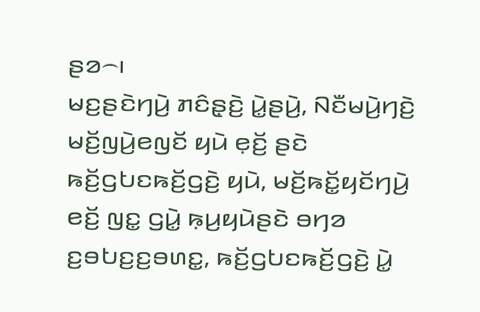ꤔꤤ꤮꤯
ꤗꤢ꤬ꤔꤢꤧꤚꤣꤧ꤬ ꤊꤢꤨꤔ꤫ꤢꤧ꤬ ꤣꤧ꤭ꤔꤣꤧ꤬, ꤡꤢꤪꤗꤣꤧ꤬ꤚꤢꤧ꤬ ꤗꤢꤩ꤬ꤜꤣꤧ꤬ꤕꤜꤢꤩ ꤟꤣꤧ ꤕ꤫ꤢꤩ꤬ ꤔꤢꤧ ꤒꤢꤩ꤬ꤞꤝꤢꤒꤢꤩ꤬ꤞꤢꤧ꤬ ꤟꤣꤧ, ꤗꤢꤩ꤬ꤒꤢꤩ꤭ꤟꤢꤩꤚꤣꤧ꤬ ꤕꤢꤩ꤬ ꤜꤢ꤭ ꤞꤣꤧ꤭ ꤒ꤫ꤣ꤬ꤟꤣꤧꤔꤢꤧ ꤋꤚꤤ ꤢ꤬ꤋꤝꤢ꤬ꤢ꤬ꤋꤛꤢ꤭, ꤒꤢꤩ꤬ꤞꤝꤢꤒꤢꤩ꤬ꤞꤢꤧ꤬ ꤣꤧ꤭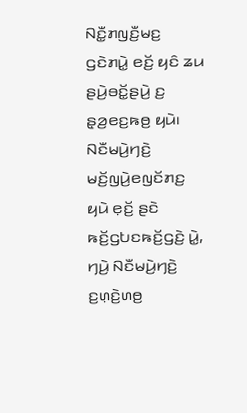ꤡꤢꤪ꤭ꤊꤜꤢꤪ꤬ꤗꤢ꤬ ꤞꤢꤧꤊꤣꤧ꤭ ꤕꤢꤩ꤬ ꤟꤢꤨ ꤘꤣ ꤔꤣꤧ꤬ꤋꤢꤩ꤭ꤔꤣꤧ꤬ ꤢ꤬ ꤔ꤫ꤤ꤬ꤕꤢ꤬ꤒꤥ꤬ ꤟꤣꤧ꤯ ꤡꤢꤪꤗꤣꤧ꤬ꤚꤢꤧ꤬ ꤗꤢꤩ꤬ꤜꤣꤧ꤬ꤕꤜꤢꤩꤊꤢ꤬ ꤟꤣꤧ ꤕ꤫ꤢꤩ꤬ ꤔꤢꤧ ꤒꤢꤩ꤬ꤞꤝꤢꤒꤢꤩ꤬ꤞꤢꤧ꤬ ꤣꤧ꤭, ꤚꤣꤧ꤬ ꤡꤢꤪꤗꤣꤧ꤬ꤚꤢꤧ꤬ ꤢ꤬ꤛ꤫ꤢꤧ꤬ꤛꤥ꤬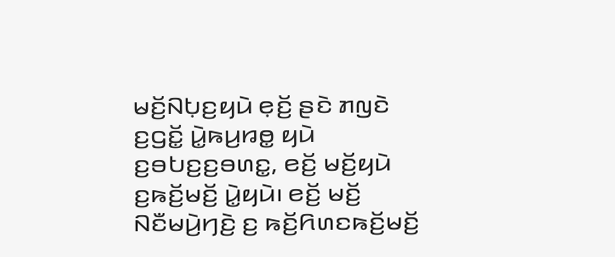ꤗꤢꤩ꤬ꤡꤝ꤫ꤢ꤬ꤟꤣꤧ ꤕ꤫ꤢꤩ꤬ ꤔꤢꤧ ꤊꤜꤢꤧ ꤢ꤬ꤞꤢꤩ꤭ ꤣꤧ꤭ꤒꤣ꤬ꤙꤥ꤭ ꤟꤣꤧ ꤢ꤬ꤋꤝꤢ꤬ꤢ꤬ꤋꤛꤢ꤭, ꤕꤢꤩ꤬ ꤗꤢꤩ꤬ꤟꤣꤧ ꤢ꤬ꤒꤢꤩ꤬ꤗꤢꤩ꤬ ꤣꤧ꤭ꤟꤣꤧ꤯ ꤕꤢꤩ꤬ ꤗꤢꤩ꤬ ꤡꤢꤪꤗꤣꤧ꤬ꤚꤢꤧ꤬ ꤢ꤬ ꤒꤢꤩ꤬ꤖꤛꤢꤒꤢꤩ꤬ꤗꤢꤩ꤬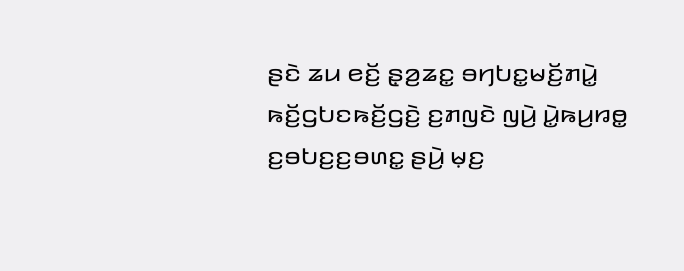ꤔꤢꤧ ꤘꤣ ꤕꤢꤩ꤬ ꤔ꤫ꤤ꤬ꤘꤢ꤭ ꤋꤚꤝꤢ꤭ꤗꤢꤩ꤬ꤊꤣꤧ꤭ ꤒꤢꤩ꤬ꤞꤝꤢꤒꤢꤩ꤬ꤞꤢꤧ꤬ ꤢ꤬ꤊꤜꤢꤧ ꤜꤣꤧ꤬ ꤣꤧ꤭ꤒꤣ꤬ꤙꤥ꤭ ꤢ꤬ꤋꤝꤢ꤬ꤢ꤬ꤋꤛꤢ꤭ ꤔꤣꤧ꤬ ꤗ꤫ꤢ꤬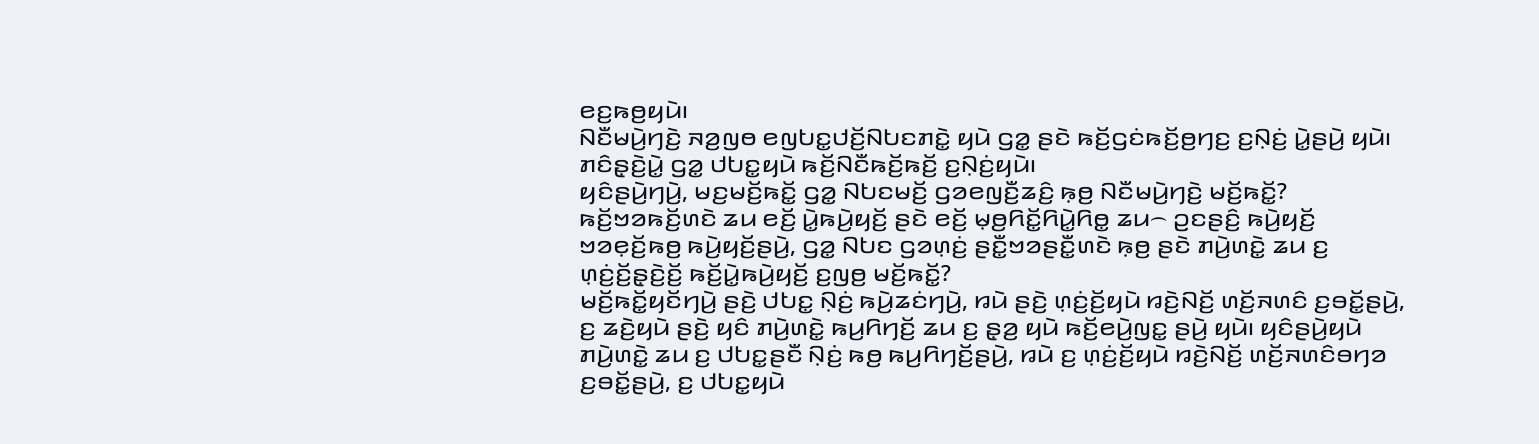ꤕꤢ꤬ꤒꤥ꤬ꤟꤣꤧ꤯
ꤡꤢꤪꤗꤣꤧ꤬ꤚꤢꤧ꤬ ꤏꤤ꤬ꤜꤥ ꤕꤜꤝꤢ꤭ꤓꤢꤩ꤬ꤡꤝꤢꤊꤢꤧ꤭ ꤟꤣꤧ ꤞꤤ꤭ ꤔꤢꤧ ꤒꤢꤩ꤬ꤞꤢꤦꤒꤢꤩ꤬ꤥ꤬ꤚꤢ꤬ ꤢ꤬ꤡ꤫ꤢꤦ꤬ ꤣꤧ꤭ꤔꤣꤧ꤬ ꤟꤣꤧ꤯ ꤊꤢꤨꤔ꤫ꤢꤧ꤬ꤣꤧ꤭ ꤞꤤ꤭ ꤓꤝꤢ꤭ꤟꤣꤧ ꤒꤢꤩ꤬ꤡꤢꤪꤒꤢꤩ꤬ꤒꤢꤩ꤬ ꤢ꤬ꤡ꤫ꤢꤦ꤬ꤟꤣꤧ꤯
ꤟꤢꤨꤔꤣꤧ꤬ꤚꤣꤧ꤬, ꤗꤢ꤬ꤗꤢꤩ꤬ꤒꤢꤩ꤭ ꤞꤤ꤭ ꤡꤝꤢꤗꤢꤩ꤬ ꤞꤤꤕꤜꤢꤪ꤬ꤘꤢꤨ꤬ ꤒ꤫ꤥ꤬ ꤡꤢꤪꤗꤣꤧ꤬ꤚꤢꤧ꤬ ꤗꤢꤩ꤬ꤒꤢꤩ꤭? ꤒꤢꤩ꤬ꤠꤤꤒꤢꤩ꤬ꤛꤢꤧ ꤘꤣ ꤕꤢꤩ꤬ ꤣꤧ꤭ꤒꤣꤧ꤬ꤟꤢꤩ꤬ ꤔꤢꤧ ꤕꤢꤩ꤬ ꤗ꤫ꤥ꤬ꤖꤢꤩ꤭ꤖꤣꤧ꤭ꤖꤥ꤭ ꤘꤣ꤮ ꤑꤢꤔꤢꤨ꤬ ꤒꤣꤧ꤬ꤟꤢꤩ꤬ ꤠꤤꤕ꤫ꤢꤩ꤬ꤒꤥ꤬ ꤒꤣꤧ꤬ꤟꤢꤩ꤬ꤔꤣꤧ꤬, ꤞꤤ꤭ ꤡꤝꤢ ꤞꤤꤛ꤫ꤢꤦ꤬ ꤔꤢꤪ꤭ꤠꤤꤔꤢꤪ꤭ꤛꤢꤧ ꤒ꤫ꤥ꤬ ꤔꤢꤧ ꤊꤣꤧ꤬ꤛꤢꤧ꤭ ꤘꤣ ꤢ꤬ ꤛ꤫ꤢꤦ꤬ꤢꤩ꤬ꤔ꤫ꤢꤧ꤬ꤢꤩ꤬ ꤒꤢꤩ꤬ꤣꤧ꤭ꤒꤣꤧ꤬ꤟꤢꤩ꤬ ꤢ꤬ꤜꤥ꤬ ꤗꤢꤩ꤬ꤒꤢꤩ꤭?
ꤗꤢꤩ꤬ꤒꤢꤩ꤭ꤟꤢꤩꤚꤣꤧ꤬ ꤔꤢꤧ꤬ ꤓꤝꤢ꤭ ꤡ꤫ꤢꤦ꤬ ꤒꤣꤧ꤬ꤘꤢꤦꤚꤣꤧ꤬, ꤙꤣꤧ ꤔꤢꤧ꤬ ꤛ꤫ꤢꤦ꤬ꤢꤩ꤬ꤟꤣꤧ ꤙꤢꤧ꤬ꤡꤢꤩ꤬ ꤛꤢꤩ꤬ꤏꤛꤢꤨ ꤢ꤬ꤋꤢꤩ꤭ꤔꤣꤧ꤬, ꤢ꤬ ꤘꤢꤧ꤬ꤟꤣꤧ ꤔꤢꤧ꤬ ꤟꤢꤨ ꤊꤣꤧ꤬ꤛꤢꤧ꤭ ꤒꤣ꤬ꤖꤚꤢꤩ꤬ ꤘꤣ ꤢ꤬ ꤔ꤫ꤤ꤬ ꤟꤣꤧ ꤒꤢꤩ꤬ꤕꤣꤧ꤬ꤜꤢ꤭ ꤔꤣꤧ꤬ ꤟꤣꤧ꤯ ꤟꤢꤨꤔꤣꤧ꤬ꤟꤣꤧ ꤊꤣꤧ꤬ꤛꤢꤧ꤭ ꤘꤣ ꤢ꤬ ꤓꤝꤢ꤭ꤔꤢꤪ ꤡ꤫ꤢꤦ꤬ ꤒꤥ꤬ ꤒꤣ꤬ꤖꤚꤢꤩ꤬ꤔꤣꤧ꤬, ꤙꤣꤧ ꤢ꤬ ꤛ꤫ꤢꤦ꤬ꤢꤩ꤬ꤟꤣꤧ ꤙꤢꤧ꤬ꤡꤢꤩ꤬ ꤛꤢꤩ꤬ꤏꤛꤢꤨꤋꤚꤤ ꤢ꤬ꤋꤢꤩ꤭ꤔꤣꤧ꤬, ꤢ꤬ ꤓꤝꤢ꤭ꤟꤣꤧ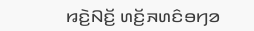ꤙꤢꤧ꤬ꤡꤢꤩ꤬ ꤛꤢꤩ꤬ꤏꤛꤢꤨꤋꤚꤤ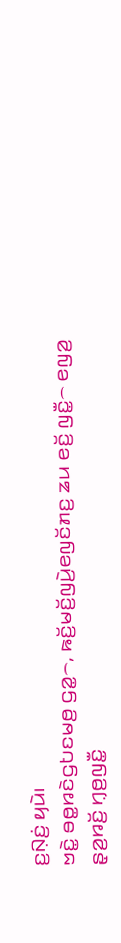ꤢ꤬ꤡ꤫ꤢꤦ꤬ ꤟꤣꤧ꤯
ꤠꤢꤧ꤭ ꤋꤥ꤭ꤙꤢꤧꤞꤝꤢꤗꤥ꤬ ꤞꤤ꤭꤮, ꤒꤢꤩ꤬ꤗꤢꤩ꤬ꤜꤣꤧ꤬ꤕꤜꤢꤩꤊꤢ꤬ ꤘꤣ ꤕꤢꤩ꤬ ꤜꤢꤪ꤭꤮ ꤕꤜꤤ꤬ ꤔ꤫ꤤ꤬ꤙꤢꤩ꤬ ꤚ꤫ꤥ꤬ꤜꤢꤪ꤭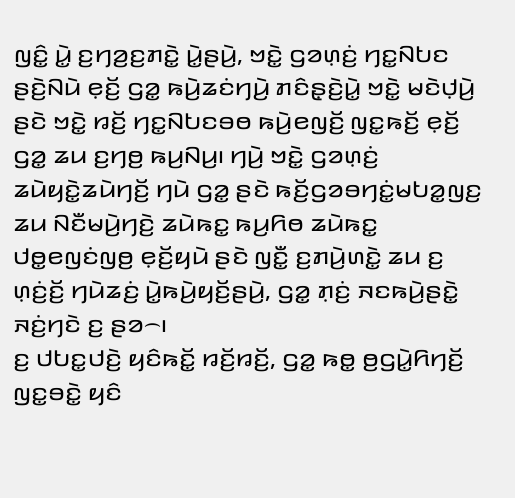ꤜꤢꤨ꤭ ꤣꤧ꤭ ꤢ꤬ꤚꤤ꤬ꤢ꤬ꤊꤢꤧ꤭ ꤣꤧ꤭ꤔꤣꤧ꤬, ꤠꤢꤧ꤭ ꤞꤤꤛ꤫ꤢꤦ꤬ ꤚꤢ꤭ꤡꤝꤢ ꤔꤢꤧ꤬ꤡꤣꤧ ꤕ꤫ꤢꤩ꤬ ꤞꤤ꤭ ꤒꤣꤧ꤬ꤘꤢꤦꤚꤣꤧ꤬ ꤊꤢꤨꤔ꤫ꤢꤧ꤬ꤣꤧ꤭ ꤠꤢꤧ꤭ ꤗꤢꤧꤓ꤫ꤣꤧ꤬ ꤔꤢꤧ ꤠꤢꤧ꤭ ꤙꤢꤩ꤬ ꤚꤢ꤭ꤡꤝꤢꤋꤥ ꤒꤣꤧ꤬ꤕꤜꤢꤩ꤬ ꤜꤢ꤭ꤒꤢꤩ꤬ ꤕ꤫ꤢꤩ꤬ ꤞꤤ꤭ ꤘꤣ ꤢ꤬ꤚꤥ꤬ ꤒꤣ꤬ꤡꤣ꤬꤯ ꤚꤣꤧ꤬ ꤠꤢꤧ꤭ ꤞꤤꤛ꤫ꤢꤦ꤬ ꤘꤣꤧꤟꤢꤧ꤭ꤘꤣꤧꤚꤢꤩ꤬ ꤚꤣꤧ ꤞꤤ꤭ ꤔꤢꤧ ꤒꤢꤩ꤬ꤞꤤꤋꤚꤢꤦ꤭ꤗꤝꤤ꤭ꤜꤢ꤬ ꤘꤣ ꤡꤢꤪꤗꤣꤧ꤬ꤚꤢꤧ꤬ ꤘꤣꤧꤒꤢ꤭ ꤒꤣ꤬ꤖꤥ ꤘꤣꤧꤒꤢ꤭ ꤓꤥ꤭ꤕꤜꤢꤦꤜꤥ꤬ ꤕ꤫ꤢꤩ꤬ꤟꤣꤧ ꤔꤢꤧ ꤜꤢꤪ꤭ ꤢ꤬ꤊꤣꤧ꤬ꤛꤢꤧ꤭ ꤘꤣ ꤢ꤬ ꤛ꤫ꤢꤦ꤬ꤢꤩ꤬ ꤚꤣꤧꤘꤢꤦ꤬ ꤣꤧ꤭ꤒꤣꤧ꤬ꤟꤢꤩ꤬ꤔꤣꤧ꤬, ꤞꤤ꤭ ꤊ꤫ꤢꤦ꤬ ꤏꤢꤒꤣꤧ꤬ꤔꤢꤧ꤭ ꤏꤢꤦ꤬ꤚꤢꤧ ꤢ꤬ ꤔꤤ꤮꤯
ꤢ꤬ ꤓꤝꤢ꤭ꤓꤢꤧ꤬ ꤟꤢꤨꤒꤢꤩ꤭ ꤙꤢꤩ꤬ꤙꤢꤩ꤬, ꤞꤤ꤭ ꤒꤥ꤭ ꤥ꤬ꤞꤣꤧ꤭ꤖꤚꤢꤩ꤬ ꤜꤢ꤭ꤋꤢꤧ꤭ ꤟꤢꤨ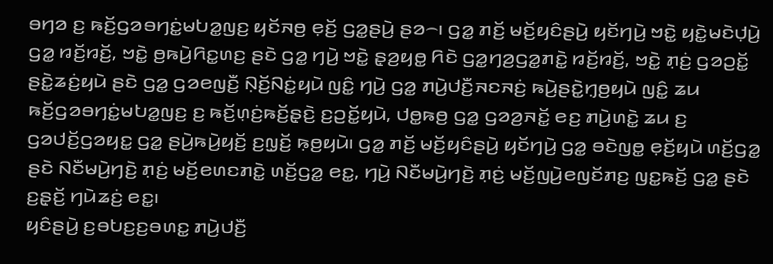ꤋꤚꤤ ꤢ꤬ ꤒꤢꤩ꤬ꤞꤤꤋꤚꤢꤦ꤭ꤗꤝꤤ꤭ꤜꤢ꤬ ꤟꤢꤩꤏꤥ꤬ ꤕ꤫ꤢꤩ꤬ ꤞꤤ꤭ꤔꤣꤧ꤬ ꤔꤤ꤮꤯ ꤞꤤ꤭ ꤊꤢꤩ꤬ ꤗꤢꤩ꤬ꤟꤢꤨꤔꤣꤧ꤬ ꤟꤢꤩꤚꤣꤧ꤬ ꤠꤢꤧ꤭ ꤟꤢꤧ꤭ꤗꤢꤧꤓ꤫ꤣꤧ꤬ ꤞꤤ꤭ ꤙꤢꤩ꤬ꤙꤢꤩ꤬, ꤠꤢꤧ꤭ ꤥ꤬ꤒꤣꤧ꤬ꤖꤢ꤭ꤛꤢ꤬ ꤔꤢꤧ ꤞꤤ꤭ ꤚꤣꤧ꤬ ꤠꤢꤧ꤭ ꤔ꤫ꤤ꤬ꤟꤥ꤭ ꤖꤢꤧ ꤞꤤ꤭ꤚꤤ꤬ꤞꤤ꤭ꤊꤢꤧ꤭ ꤙꤢꤩ꤬ꤙꤢꤩ꤬, ꤠꤢꤧ꤭ ꤊ꤫ꤢꤦ꤬ ꤞꤤꤑꤢꤩ꤭ ꤔꤢꤧ꤭ꤘꤢꤦ꤬ꤟꤣꤧ ꤔꤢꤧ ꤞꤤ꤭ ꤞꤤꤕꤜꤢꤪ꤬ ꤡ꤫ꤢꤩ꤬ꤡꤢꤦ꤭ꤟꤣꤧ ꤜꤢꤨ꤭ ꤚꤣꤧ꤬ ꤞꤤ꤭ ꤊꤣꤧ꤬ꤓꤢꤪ꤬ꤏꤢꤏꤢꤦ꤬ ꤒꤣꤧ꤬ꤔꤢꤧ꤭ꤚ꤫ꤥ꤬ꤟꤣꤧ ꤜꤢꤨ꤭ ꤘꤣ ꤒꤢꤩ꤬ꤞꤤꤋꤚꤢꤦ꤭ꤗꤝꤤ꤭ꤜꤢ꤬ ꤢ꤬ ꤒꤢꤩ꤬ꤛ꤫ꤢꤦ꤬ꤒꤢꤩ꤬ꤔ꤫ꤢꤧ꤬ ꤢ꤬ꤑꤢꤩ꤭ꤟꤣꤧ, ꤓꤥ꤭ꤒꤥ꤬ ꤞꤤ꤭ ꤞꤤꤤ꤬ꤏꤢꤩ꤭ ꤕꤢ꤬ ꤊꤣꤧ꤬ꤛꤢꤧ꤭ ꤘꤣ ꤢ꤬ ꤞꤤꤓꤢꤩ꤬ꤞꤤꤟꤢ꤭ ꤞꤤ꤭ ꤔꤣꤧ꤬ꤒꤣꤧ꤬ꤟꤢꤩ꤬ ꤢ꤬ꤜ꤫ꤢꤩ꤬ ꤒ꤫ꤥ꤬ꤟꤣꤧ꤯ ꤞꤤ꤭ ꤊꤢꤩ꤬ ꤗꤢꤩ꤬ꤟꤢꤨꤔꤣꤧ꤬ ꤟꤢꤩꤚꤣꤧ꤬ ꤞꤤ꤭ ꤋꤢꤧꤜꤥ꤭ ꤕ꤫ꤢꤩ꤬ꤟꤣꤧ ꤛꤢꤩ꤬ꤞꤤ꤭ ꤔꤢꤧ ꤡꤢꤪꤗꤣꤧ꤬ꤚꤢꤧ꤬ ꤊ꤫ꤢꤦ꤬ ꤗꤢꤩ꤬ꤕꤛꤢꤊꤢꤧ꤭ ꤛꤢꤩ꤬ꤞꤤ꤭ ꤕꤢ꤭, ꤚꤣꤧ꤬ ꤡꤢꤪꤗꤣꤧ꤬ꤚꤢꤧ꤬ ꤊ꤫ꤢꤦ꤬ ꤗꤢꤩ꤬ꤜꤣꤧ꤬ꤕꤜꤢꤩꤊꤢ꤬ ꤜꤢ꤭ꤒꤢꤩ꤬ ꤞꤤ꤭ ꤔꤢꤧ ꤢ꤬ꤔ꤫ꤢꤩ꤬ ꤚꤣꤧꤘꤢꤦ꤬ ꤕꤢ꤭꤯
ꤟꤢꤨꤔꤣꤧ꤬ ꤢ꤬ꤋꤝꤢ꤬ꤢ꤬ꤋꤛꤢ꤭ ꤊꤣꤧ꤬ꤓꤢꤪ꤬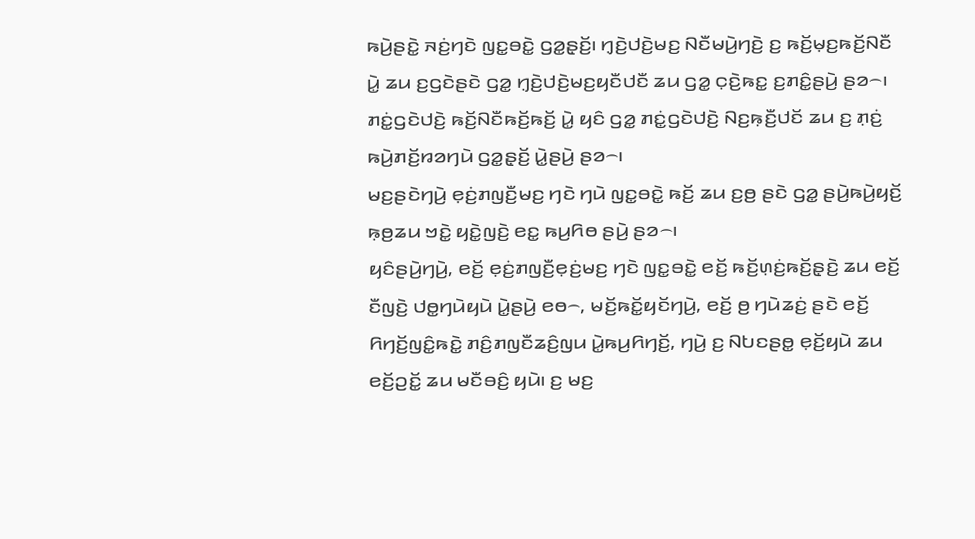ꤒꤣꤧ꤬ꤔꤢꤧ꤭ ꤏꤢꤦ꤬ꤚꤢꤧ ꤜꤢ꤭ꤋꤢꤧ꤭ ꤞꤤ꤭ꤔ꤫ꤢꤩ꤬꤯ ꤚ꤫ꤢꤧ꤬ꤓꤢꤧ꤬ꤗꤢ꤬ ꤡꤢꤪꤗꤣꤧ꤬ꤚꤢꤧ꤬ ꤢ꤬ ꤒꤢꤩ꤬ꤗ꤫ꤢ꤬ꤒꤢꤩ꤬ꤡꤢꤪ ꤣꤧ꤭ ꤘꤣ ꤢ꤬ꤞꤢꤧꤔꤢꤧ ꤞꤤ꤭ ꤚ꤫ꤢꤧ꤬ꤓꤢꤧ꤬ꤗꤢ꤬ꤟꤢꤪꤓꤢꤪ ꤘꤣ ꤞꤤ꤭ ꤍ꤫ꤢꤧ꤬ꤒꤢ꤭ ꤢ꤬ꤊꤢꤨ꤭ꤔꤣꤧ꤬ ꤔꤤ꤮꤯ ꤊꤢꤦ꤭ꤞꤢꤧꤓꤢꤧ꤬ ꤒꤢꤩ꤬ꤡꤢꤪꤒꤢꤩ꤬ꤒꤢꤩ꤬ ꤣꤧ꤭ ꤟꤢꤨ ꤞꤤ꤭ ꤊꤢꤦ꤭ꤞꤢꤧꤓꤢꤧ꤬ ꤡꤢ꤬ꤒ꤫ꤢꤪ꤬ꤓꤢꤩ ꤘꤣ ꤢ꤬ ꤊ꤫ꤢꤦ꤬ ꤒꤣꤧ꤬ꤊꤢꤩ꤬ꤙꤤꤚꤣꤧ ꤞꤤ꤭ꤔ꤫ꤢꤩ꤬ ꤣꤧ꤭ꤔꤣꤧ꤬ ꤔꤤ꤮꤯
ꤗꤢ꤬ꤔꤢꤧꤚꤣꤧ꤬ ꤕ꤫ꤢꤦ꤬ꤊꤜꤢꤪ꤬ꤗꤢ꤬ ꤚꤢꤧ ꤚꤣꤧ ꤜꤢ꤭ꤋꤢꤧ꤭ ꤒꤢꤩ꤬ ꤘꤣ ꤢ꤬ꤥ꤬ ꤔꤢꤧ ꤞꤤ꤭ ꤔꤣꤧ꤬ꤒꤣꤧ꤬ꤟꤢꤩ꤬ ꤒ꤫ꤥ꤬ꤘꤣ ꤠꤢꤧ꤭ ꤟꤢꤧ꤭ꤜꤢꤧ꤬ ꤕꤢ꤭ ꤒꤣ꤬ꤖꤥ ꤔꤣꤧ꤬ ꤔꤤ꤮꤯
ꤟꤢꤨꤔꤣꤧ꤬ꤚꤣꤧ꤬, ꤕꤢꤩ꤬ ꤕ꤫ꤢꤦ꤬ꤊꤜꤢꤪ꤬ꤕ꤫ꤢꤦ꤬ꤗꤢ꤬ ꤚꤢꤧ ꤜꤢ꤭ꤋꤢꤧ꤭ ꤕꤢꤩ꤬ ꤒꤢꤩ꤬ꤛ꤫ꤢꤦ꤬ꤒꤢꤩ꤬ꤔ꤫ꤢꤧ꤬ ꤘꤣ ꤕꤢꤩ꤬ ꤢꤪꤜꤢꤧ꤬ ꤓꤥ꤭ꤚꤣꤧꤟꤣꤧ ꤣꤧ꤭ꤔꤣꤧ꤬ ꤕꤥ꤮, ꤗꤢꤩ꤬ꤒꤢꤩ꤭ꤟꤢꤩꤚꤣꤧ꤬, ꤕꤢꤩ꤬ ꤥ꤬ ꤚꤣꤧꤘꤢꤦ꤬ ꤔꤢꤧ ꤕꤢꤩ꤬ ꤖꤚꤢꤩ꤬ꤜꤢꤨ꤭ꤒꤢꤧ꤭ ꤊꤢꤨ꤬ꤊꤜꤢꤪꤘꤢꤨ꤬ꤜꤣ ꤣꤧ꤭ꤒꤣ꤬ꤖꤚꤢꤩ꤬, ꤚꤣꤧ꤬ ꤢ꤬ ꤡꤝꤢꤔꤥ꤭ ꤕ꤫ꤢꤩ꤬ꤟꤣꤧ ꤘꤣ ꤕꤢꤩ꤬ꤑꤢꤩ꤭ ꤘꤣ ꤗꤢꤪꤋꤢꤨ꤬ ꤟꤣꤧ꤯ ꤢ꤬ ꤗꤢ꤬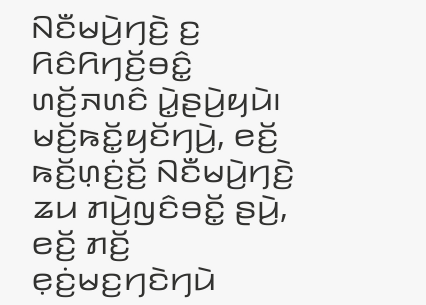ꤡꤢꤪꤗꤣꤧ꤬ꤚꤢꤧ꤬ ꤢ꤬ ꤖꤢꤨꤖꤚꤢꤩ꤬ꤋꤢꤨ꤭ ꤛꤢꤩ꤬ꤏꤛꤢꤨ ꤣꤧ꤭ꤔꤣꤧ꤬ꤟꤣꤧ꤯
ꤗꤢꤩ꤬ꤒꤢꤩ꤭ꤟꤢꤩꤚꤣꤧ꤬, ꤕꤢꤩ꤬ ꤒꤢꤩ꤬ꤛ꤫ꤢꤦ꤬ꤢꤩ꤬ ꤡꤢꤪꤗꤣꤧ꤬ꤚꤢꤧ꤬ ꤘꤣ ꤊꤣꤧ꤬ꤜꤢꤨꤋꤢꤩ꤭ ꤔꤣꤧ꤬, ꤕꤢꤩ꤬ ꤊꤢꤩ꤬ ꤕ꤫ꤢꤦ꤬ꤗꤢ꤬ꤚꤢꤧꤚꤣꤧ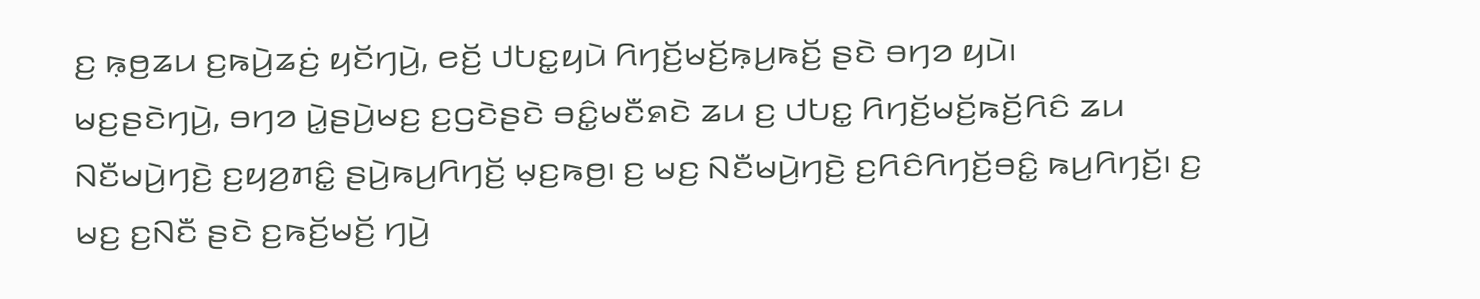ꤢ꤬ ꤒ꤫ꤥ꤬ꤘꤣ ꤢ꤬ꤒꤣꤧ꤬ꤘꤢꤦ꤬ ꤟꤢꤩꤚꤣꤧ꤬, ꤕꤢꤩ꤬ ꤓꤝꤢ꤭ꤟꤣꤧ ꤖꤚꤢꤩ꤬ꤗꤢꤩ꤬ꤒ꤫ꤣ꤬ꤒꤢꤩ꤬ ꤔꤢꤧ ꤋꤚꤤ ꤟꤣꤧ꤯
ꤗꤢ꤬ꤔꤢꤧꤚꤣꤧ꤬, ꤋꤚꤤ ꤣꤧ꤭ꤔꤣꤧ꤬ꤗꤢ꤬ ꤢ꤬ꤞꤢꤧꤔꤢꤧ ꤋꤢꤨ꤭ꤗꤢꤪꤎꤢꤧ ꤘꤣ ꤢ꤬ ꤓꤝꤢ꤭ ꤖꤚꤢꤩ꤬ꤗꤢꤩ꤬ꤒꤢꤩ꤬ꤖꤢꤨ ꤘꤣ ꤡꤢꤪꤗꤣꤧ꤬ꤚꤢꤧ꤬ ꤢ꤬ꤟꤤ꤬ꤊꤢꤨ꤭ ꤔꤣꤧ꤬ꤒꤣ꤬ꤖꤚꤢꤩ꤬ ꤗ꤫ꤢ꤬ꤒꤥ꤬꤯ ꤢ꤬ ꤗꤢ꤬ ꤡꤢꤪꤗꤣꤧ꤬ꤚꤢꤧ꤬ ꤢ꤬ꤖꤢꤨꤖꤚꤢꤩ꤬ꤋꤢꤨ꤭ ꤒꤣ꤬ꤖꤚꤢꤩ꤬꤯ ꤢ꤬ ꤗꤢ꤬ ꤢ꤬ꤡꤢꤪ ꤔꤢꤧ ꤢ꤬ꤒꤢꤩ꤬ꤗꤢꤩ꤬ ꤚꤣꤧ꤬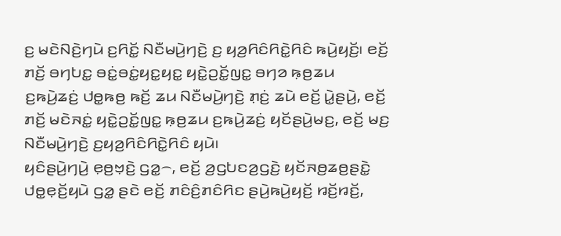ꤢ꤬ ꤗꤢꤧꤡꤢꤧ꤬ꤚꤣꤧ ꤢ꤬ꤖꤢꤩ꤭ ꤡꤢꤪꤗꤣꤧ꤬ꤚꤢꤧ꤬ ꤢ꤬ ꤟꤤ꤬ꤖꤢꤨꤖꤢꤧ꤭ꤖꤢꤨ ꤒꤣꤧ꤬ꤟꤢꤩ꤬꤯ ꤕꤢꤩ꤬ ꤊꤢꤩ꤬ ꤋꤚꤝꤢ꤭ ꤋꤢꤦ꤭ꤋꤢꤦ꤭ꤟꤢ꤭ꤟꤢ꤭ ꤟꤢꤧ꤭ꤑꤢꤩ꤭ꤜꤢ꤭ ꤋꤚꤤ ꤒ꤫ꤥ꤬ꤘꤣ ꤢ꤬ꤒꤣꤧ꤬ꤘꤢꤦ꤬ ꤓꤥ꤭ꤒꤥ꤬ ꤒꤢꤩ꤬ ꤘꤣ ꤡꤢꤪꤗꤣꤧ꤬ꤚꤢꤧ꤬ ꤊ꤫ꤢꤦ꤬ ꤘꤣꤧ ꤕꤢꤩ꤬ ꤣꤧ꤭ꤔꤣꤧ꤬, ꤕꤢꤩ꤬ ꤊꤢꤩ꤬ ꤗꤢꤧꤏꤢꤦ꤭ ꤟꤢꤧ꤭ꤑꤢꤩ꤭ꤜꤢ꤭ ꤒ꤫ꤥ꤬ꤘꤣ ꤢ꤬ꤒꤣꤧ꤬ꤘꤢꤦ꤬ ꤟꤢꤩꤔꤣꤧ꤬ꤗꤢ꤬, ꤕꤢꤩ꤬ ꤗꤢ꤬ ꤡꤢꤪꤗꤣꤧ꤬ꤚꤢꤧ꤬ ꤢ꤬ꤟꤤ꤬ꤖꤢꤨꤖꤢꤧ꤭ꤖꤢꤨ ꤟꤣꤧ꤯
ꤟꤢꤨꤔꤣꤧ꤬ꤚꤣꤧ꤬ ꤕ꤫ꤥ꤬ꤠ꤫ꤢꤧ꤬ ꤞꤤ꤭꤮, ꤕꤢꤩ꤬ ꤤ꤬ꤞꤝꤢꤤ꤬ꤞꤢꤧ꤬ ꤟꤢꤩꤏꤥ꤬ꤘꤥ꤬ꤔꤢꤧ꤭ ꤓꤥ꤭ꤕ꤫ꤢꤩ꤬ꤟꤣꤧ ꤞꤤ꤭ ꤔꤢꤧ ꤕꤢꤩ꤬ ꤊꤢꤨꤢꤨ꤬ꤊꤢꤨꤖꤢ ꤔꤣꤧ꤬ꤒꤣꤧ꤬ꤟꤢꤩ꤬ ꤙꤢꤩ꤬ꤙꤢꤩ꤬,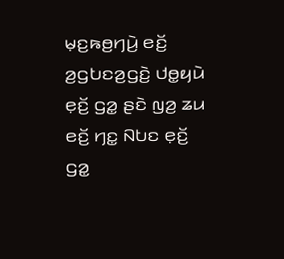ꤗ꤫ꤢ꤬ꤒꤥ꤬ꤚꤣꤧ꤬ ꤕꤢꤩ꤬ ꤤ꤬ꤞꤝꤢꤤ꤬ꤞꤢꤧ꤬ ꤓꤥ꤭ꤟꤣꤧ ꤕ꤫ꤢꤩ꤬ ꤞꤤ꤭ ꤔꤢꤧ ꤜꤤ꤬ ꤘꤣ ꤕꤢꤩ꤬ ꤚꤢ꤭ ꤡꤝꤢ ꤕ꤫ꤢꤩ꤬ ꤞꤤ꤭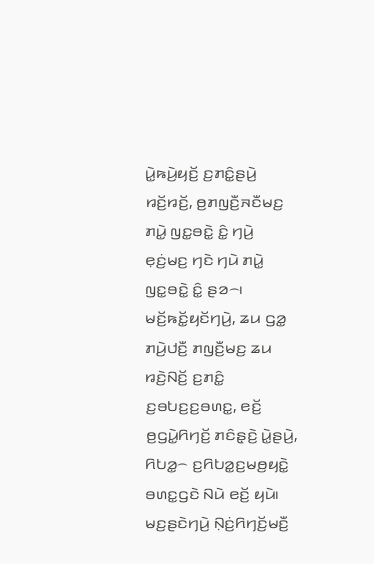ꤣꤧ꤭ꤒꤣꤧ꤬ꤟꤢꤩ꤬ ꤢ꤬ꤊꤢꤨ꤭ꤔꤣꤧ꤬ ꤙꤢꤩ꤬ꤙꤢꤩ꤬, ꤥ꤬ꤊꤜꤢꤪ꤬ꤏꤢꤪꤗꤢ꤬ ꤊꤣꤧ꤭ ꤜꤢ꤭ꤋꤢꤧ꤭ ꤢꤨ꤭ ꤚꤣꤧ꤬ ꤕ꤫ꤢꤦ꤬ꤗꤢ꤬ ꤚꤢꤧ ꤚꤣꤧ ꤊꤣꤧ꤭ ꤜꤢ꤭ꤋꤢꤧ꤭ ꤢꤨ꤭ ꤔꤤ꤮꤯
ꤗꤢꤩ꤬ꤒꤢꤩ꤭ꤟꤢꤩꤚꤣꤧ꤬, ꤘꤣ ꤞꤤ꤭ ꤊꤣꤧ꤬ꤓꤢꤪ꤬ ꤊꤜꤢꤪ꤬ꤗꤢ꤬ ꤘꤣ ꤙꤢꤧ꤬ꤡꤢꤩ꤬ ꤢ꤬ꤊꤢꤨ꤭ ꤢ꤬ꤋꤝꤢ꤬ꤢ꤬ꤋꤛꤢ꤭, ꤕꤢꤩ꤬ ꤥ꤬ꤞꤣꤧ꤭ꤖꤚꤢꤩ꤬ ꤊꤢꤨꤔ꤫ꤢꤧ꤬ ꤣꤧ꤭ꤔꤣꤧ꤬, ꤖꤝꤤ꤭꤮ ꤢ꤬ꤖꤝꤤ꤭ꤢ꤬ꤗꤥ꤬ꤟꤢꤧ꤭ ꤋꤛꤢ꤭ꤞꤢꤧ ꤡꤣꤧ ꤕꤢꤩ꤬ ꤟꤣꤧ꤯
ꤗꤢ꤬ꤔꤢꤧꤚꤣꤧ꤬ ꤡ꤫ꤢꤦ꤬ꤖꤚꤢꤩ꤬ꤗꤢꤪ꤬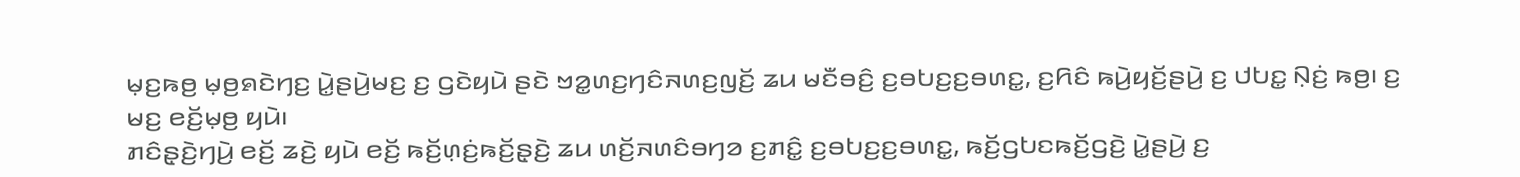ꤗ꤫ꤢ꤬ꤒꤥ꤬ ꤗ꤫ꤥ꤬ꤎꤢꤧꤚꤢ꤬ ꤣꤧ꤭ꤔꤣꤧ꤬ꤗꤢ꤬ ꤢ꤬ ꤞꤢꤧꤟꤣꤧ ꤔꤢꤧ ꤠꤤ꤭ꤛꤢ꤬ꤚꤢꤨꤏꤛꤢ꤬ꤜꤢꤩ꤬ ꤘꤣ ꤗꤢꤪꤋꤢꤨ꤬ ꤢ꤬ꤋꤝꤢ꤬ꤢ꤬ꤋꤛꤢ꤭, ꤢ꤬ꤖꤢꤨ ꤒꤣꤧ꤬ꤟꤢꤩ꤬ꤔꤣꤧ꤬ ꤢ꤬ ꤓꤝꤢ꤭ ꤡ꤫ꤢꤦ꤬ ꤒꤥ꤬꤯ ꤢ꤬ ꤗꤢ꤬ ꤕꤢꤩ꤬ꤗ꤫ꤥ꤬ ꤟꤣꤧ꤯
ꤊꤢꤨꤔ꤫ꤢꤧ꤬ꤚꤣꤧ꤬ ꤕꤢꤩ꤬ ꤘꤢꤧ꤬ ꤟꤣꤧ ꤕꤢꤩ꤬ ꤒꤢꤩ꤬ꤛ꤫ꤢꤦ꤬ꤒꤢꤩ꤬ꤔ꤫ꤢꤧ꤬ ꤘꤣ ꤛꤢꤩ꤬ꤏꤛꤢꤨꤋꤚꤤ ꤢ꤬ꤊꤢꤨ꤭ ꤢ꤬ꤋꤝꤢ꤬ꤢ꤬ꤋꤛꤢ꤭, ꤒꤢꤩ꤬ꤞꤝꤢꤒꤢꤩ꤬ꤞꤢꤧ꤬ ꤣꤧ꤭ꤔꤣꤧ꤬ ꤢ꤬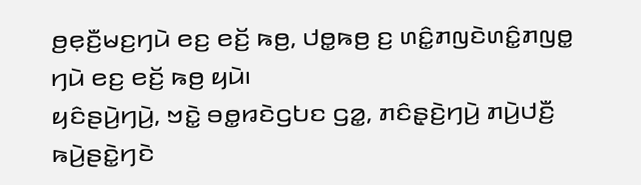ꤥ꤬ꤕ꤫ꤢꤪ꤬ꤗꤢ꤬ꤚꤣꤧ ꤕꤢ꤬ ꤕꤢꤩ꤬ ꤒꤥ꤬, ꤓꤥ꤭ꤒꤥ꤬ ꤢ꤬ ꤛꤢꤨ꤭ꤊꤜꤢꤧꤛꤢꤨ꤭ꤊꤜꤥ꤭ ꤚꤣꤧ ꤕꤢ꤬ ꤕꤢꤩ꤬ ꤒꤥ꤬ ꤟꤣꤧ꤯
ꤟꤢꤨꤔꤣꤧ꤬ꤚꤣꤧ꤬, ꤠꤢꤧ꤭ ꤋꤥ꤭ꤙꤢꤧꤞꤝꤢ ꤞꤤ꤭, ꤊꤢꤨꤔ꤫ꤢꤧ꤬ꤚꤣꤧ꤬ ꤊꤣꤧ꤬ꤓꤢꤪ꤬ ꤒꤣꤧ꤬ꤔꤢꤧ꤭ꤚꤢꤧ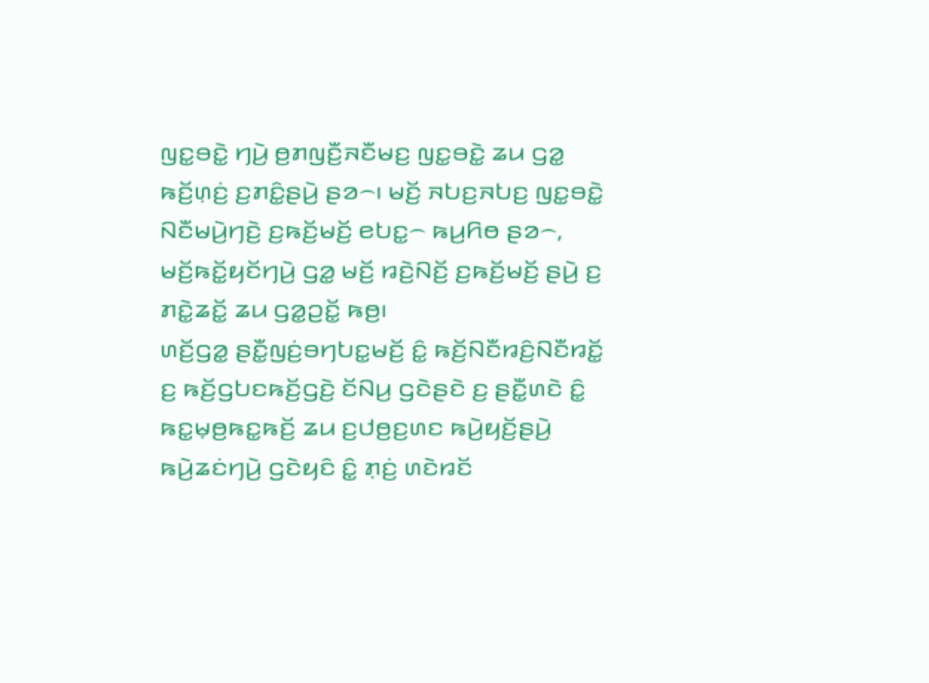ꤜꤢ꤭ꤋꤢꤧ꤭ ꤚꤣꤧ꤬ ꤥ꤬ꤊꤜꤢꤪ꤬ꤏꤢꤪꤗꤢ꤬ ꤜꤢ꤭ꤋꤢꤧ꤭ ꤘꤣ ꤞꤤ꤭ ꤒꤢꤩ꤬ꤛ꤫ꤢꤦ꤬ ꤢ꤬ꤊꤢꤨ꤭ꤔꤣꤧ꤬ ꤔꤤ꤮꤯ ꤗꤢꤩ꤬ ꤏꤝꤢ꤬ꤏꤝꤢ꤬ ꤜꤢ꤭ꤋꤢꤧ꤭ ꤡꤢꤪꤗꤣꤧ꤬ꤚꤢꤧ꤬ ꤢ꤬ꤒꤢꤩ꤬ꤗꤢꤩ꤬ ꤕꤝꤢ꤭꤮ ꤒꤣ꤬ꤖꤥ ꤔꤤ꤮, ꤗꤢꤩ꤬ꤒꤢꤩ꤭ꤟꤢꤩꤚꤣꤧ꤬ ꤞꤤ꤭ ꤗꤢꤩ꤬ ꤙꤢꤧ꤬ꤡꤢꤩ꤬ ꤢ꤬ꤒꤢꤩ꤬ꤗꤢꤩ꤬ ꤔꤣꤧ꤬ ꤢ꤬ ꤊꤢꤧ꤭ꤘꤢꤩ꤭ ꤘꤣ ꤞꤤ꤭ꤑꤢꤩ꤭ ꤒꤥ꤬꤯
ꤛꤢꤩ꤬ꤞꤤ꤭ ꤔꤢꤪ꤭ꤜꤢꤦ꤬ꤋꤚꤝꤢ꤭ꤗꤢꤩ꤬ ꤢꤨ꤭ ꤒꤢꤩ꤬ꤡꤢꤪꤙꤢꤨ꤬ꤡꤢꤪꤙꤢꤩ꤭ ꤢ꤬ ꤒꤢꤩ꤬ꤞꤝꤢꤒꤢꤩ꤬ꤞꤢꤧ꤬ ꤢꤩꤡꤣ꤬ ꤞꤢꤧꤔꤢꤧ ꤢ꤬ ꤔꤢꤪ꤭ꤛꤢꤧ ꤢꤨ꤭ ꤒꤢ꤭ꤗ꤫ꤥ꤬ꤒꤢ꤭ꤒꤢꤩ꤬ ꤘꤣ ꤢ꤬ꤓꤥ꤬ꤢ꤬ꤛꤢ ꤒꤣꤧ꤬ꤟꤢꤩ꤬ꤔꤣꤧ꤬ ꤒꤣꤧ꤬ꤘꤢꤦꤚꤣꤧ꤬ ꤞꤢꤧꤟꤢꤨ ꤢꤨ꤭ ꤊ꤫ꤢꤦ꤬ ꤛꤢꤧꤙꤢꤩ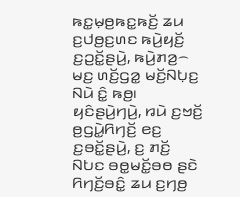ꤒꤢ꤭ꤗ꤫ꤥ꤬ꤒꤢ꤭ꤒꤢꤩ꤬ ꤘꤣ ꤢ꤬ꤓꤥ꤬ꤢ꤬ꤛꤢ ꤒꤣꤧ꤬ꤟꤢꤩ꤬ ꤢ꤬ꤑꤢꤩ꤭ꤔꤣꤧ꤬, ꤒꤣꤧ꤬ꤊꤤ꤬꤮ ꤗꤢ꤬ ꤛꤢꤩ꤬ꤞꤤ꤭ ꤗꤢꤩ꤬ꤡꤝ꤫ꤢ꤬ ꤡꤣꤧ ꤢꤨ꤭ ꤒꤥ꤬꤯
ꤟꤢꤨꤔꤣꤧ꤬ꤚꤣꤧ꤬, ꤙꤣꤧ ꤢ꤬ꤠꤢꤩ꤬ ꤥ꤬ꤞꤣꤧ꤭ꤖꤚꤢꤩ꤬ ꤕꤢ꤬ ꤢ꤬ꤋꤢꤩ꤭ꤔꤣꤧ꤬, ꤢ꤬ ꤊꤢꤩ꤬ ꤡꤝꤢ ꤋꤥ꤭ꤗꤢꤩ꤭ꤋꤥ ꤔꤢꤧ ꤖꤚꤢꤩ꤬ꤋꤢꤨ꤭ ꤘꤣ ꤢ꤬ꤚꤥ꤬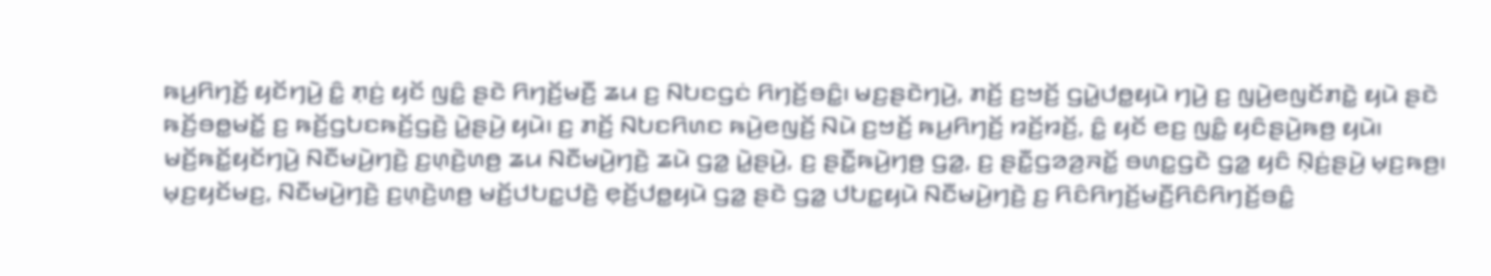ꤒꤣ꤬ꤖꤚꤢꤩ꤬ ꤟꤢꤩꤚꤣꤧ꤬ ꤢꤨ꤭ ꤊ꤫ꤢꤦ꤬ ꤟꤢꤩ ꤜꤢꤨ꤭ ꤔꤢꤧ ꤖꤚꤢꤩ꤬ꤗꤢꤪ꤬ ꤘꤣ ꤢ꤬ ꤡꤝꤢꤞꤢꤦ ꤖꤚꤢꤩ꤬ꤋꤢꤨ꤭꤯ ꤗꤢ꤬ꤔꤢꤧꤚꤣꤧ꤬, ꤊꤢꤩ꤬ ꤢ꤬ꤠꤢꤩ꤬ ꤞꤣꤧ꤭ꤓꤥ꤭ꤟꤣꤧ ꤚꤣꤧ꤬ ꤢ꤬ ꤜꤣꤧ꤬ꤕꤜꤢꤩꤊꤢꤧ꤭ ꤟꤣꤧ ꤔꤢꤧ ꤒꤢꤩ꤬ꤋꤥ꤭ꤗꤢꤩ꤭ ꤢ꤬ ꤒꤢꤩ꤬ꤞꤝꤢꤒꤢꤩ꤬ꤞꤢꤧ꤬ ꤣꤧ꤭ꤔꤣꤧ꤬ ꤟꤣꤧ꤯ ꤢ꤬ ꤊꤢꤩ꤬ ꤡꤝꤢꤖꤛꤢ ꤒꤣꤧ꤬ꤕꤜꤢꤩ꤬ ꤡꤣꤧ ꤢ꤬ꤠꤢꤩ꤬ ꤒꤣ꤬ꤖꤚꤢꤩ꤬ ꤙꤢꤩ꤬ꤙꤢꤩ꤬, ꤢꤨ꤭ ꤟꤢꤩ ꤕꤢ꤬ ꤜꤢꤨ꤭ ꤟꤢꤨꤔꤣꤧ꤬ꤒꤥ꤬ ꤟꤣꤧ꤯
ꤗꤢꤩ꤬ꤒꤢꤩ꤭ꤟꤢꤩꤚꤣꤧ꤬ ꤡꤢꤪꤗꤣꤧ꤬ꤚꤢꤧ꤬ ꤢ꤬ꤛ꤫ꤢꤧ꤬ꤛꤥ꤬ ꤘꤣ ꤡꤢꤪꤗꤣꤧ꤬ꤚꤢꤧ꤬ ꤘꤣꤧ ꤞꤤ꤭ ꤣꤧ꤭ꤔꤣꤧ꤬, ꤢ꤬ ꤔꤢꤪ꤭ꤒꤣꤧ꤬ꤚꤥ꤬ ꤞꤤ꤭, ꤢ꤬ ꤔꤢꤪ꤭ꤞꤤꤤ꤬ꤏꤢꤩ꤭ ꤋꤛꤢ꤭ꤞꤢꤧ ꤞꤤ꤭ ꤟꤢꤨ ꤡ꤫ꤢꤦ꤬ꤔꤣꤧ꤬ ꤗ꤫ꤢ꤬ꤒꤥ꤬꤯ ꤗ꤫ꤢ꤬ꤟꤢꤩꤗꤢ꤬, ꤡꤢꤪꤗꤣꤧ꤬ꤚꤢꤧ꤬ ꤢ꤬ꤛ꤫ꤢꤧ꤬ꤛꤥ꤬ ꤗꤢꤩ꤬ꤓꤝꤢ꤭ꤓꤢꤧ꤬ ꤕ꤫ꤢꤩ꤬ꤓꤥ꤭ꤟꤣꤧ ꤞꤤ꤭ ꤔꤢꤧ ꤞꤤ꤭ ꤓꤝꤢ꤭ꤟꤣꤧ ꤡꤢꤪꤗꤣꤧ꤬ꤚꤢꤧ꤬ ꤢ꤬ ꤖꤢꤨꤖꤚꤢꤩ꤬ꤗꤢꤪ꤬ꤖꤢꤨꤖꤚꤢꤩ꤬ꤋꤢꤨ꤭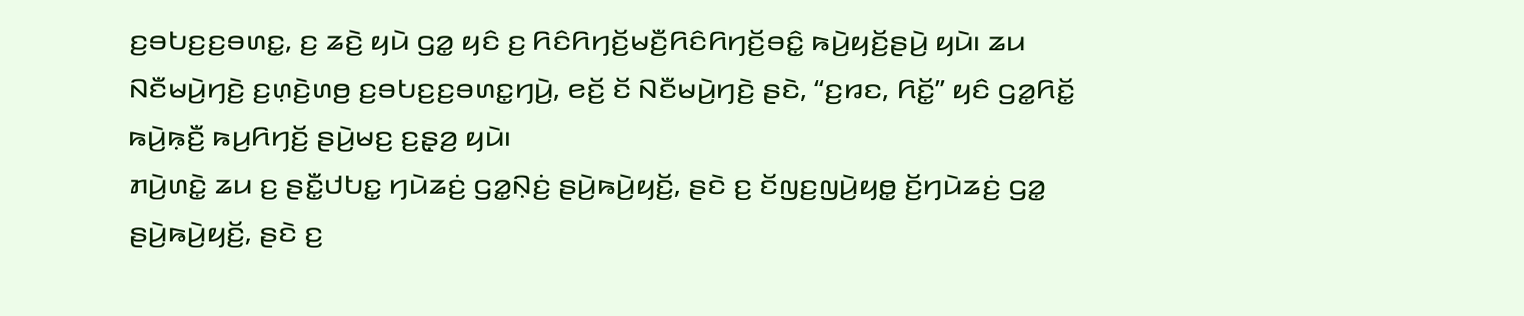ꤢ꤬ꤋꤝꤢ꤬ꤢ꤬ꤋꤛꤢ꤭, ꤢ꤬ ꤘꤢꤧ꤬ ꤟꤣꤧ ꤞꤤ꤭ ꤟꤢꤨ ꤢ꤬ ꤖꤢꤨꤖꤚꤢꤩ꤬ꤗꤢꤪ꤬ꤖꤢꤨꤖꤚꤢꤩ꤬ꤋꤢꤨ꤭ ꤒꤣꤧ꤬ꤟꤢꤩ꤬ꤔꤣꤧ꤬ ꤟꤣꤧ꤯ ꤘꤣ ꤡꤢꤪꤗꤣꤧ꤬ꤚꤢꤧ꤬ ꤢ꤬ꤛ꤫ꤢꤧ꤬ꤛꤥ꤬ ꤢ꤬ꤋꤝꤢ꤬ꤢ꤬ꤋꤛꤢ꤭ꤚꤣꤧ꤬, ꤕꤢꤩ꤬ ꤢꤩ ꤡꤢꤪꤗꤣꤧ꤬ꤚꤢꤧ꤬ ꤔꤢꤧ, “ꤢ꤬ꤙꤢ, ꤖꤢꤩ꤭” ꤟꤢꤨ ꤞꤤ꤭ꤖꤢꤩ꤭ ꤒꤣꤧ꤬ꤒ꤫ꤢꤪ꤬ ꤒꤣ꤬ꤖꤚꤢꤩ꤬ ꤔꤣꤧ꤬ꤗꤢ꤬ ꤢ꤬ꤔ꤫ꤤ꤬ ꤟꤣꤧ꤯
ꤊꤣꤧ꤬ꤛꤢꤧ꤭ ꤘꤣ ꤢ꤬ ꤔꤢꤪ꤭ꤓꤝꤢ꤭ ꤚꤣꤧꤘꤢꤦ꤬ ꤞꤤ꤭ꤡ꤫ꤢꤦ꤬ ꤔꤣꤧ꤬ꤒꤣꤧ꤬ꤟꤢꤩ꤬, ꤔꤢꤧ ꤢ꤬ ꤢꤩꤜꤢ꤬ꤜꤣꤧ꤬ꤟꤥ꤭ ꤢꤩ꤬ꤚꤣꤧꤘꤢꤦ꤬ ꤞꤤ꤭ ꤔꤣꤧ꤬ꤒꤣꤧ꤬ꤟꤢꤩ꤬, ꤔꤢꤧ ꤢ꤬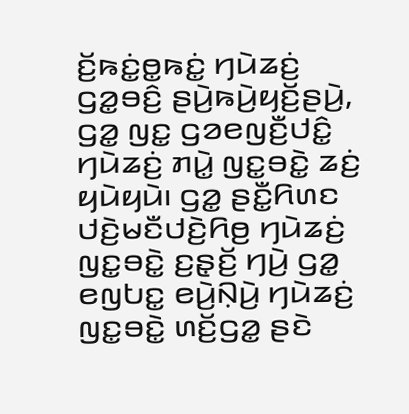ꤢꤩ꤬ꤒꤢꤦ꤭ꤥ꤭ꤒꤢꤦ꤭ ꤚꤣꤧꤘꤢꤦ꤬ ꤞꤤ꤭ꤋꤢꤨ꤬ ꤔꤣꤧ꤬ꤒꤣꤧ꤬ꤟꤢꤩ꤬ꤔꤣꤧ꤬, ꤞꤤ꤭ ꤜꤢ꤭ ꤞꤤꤕꤜꤢꤪ꤬ꤓꤢꤨ꤭ ꤚꤣꤧꤘꤢꤦ꤬ ꤊꤣꤧ꤭ ꤜꤢ꤭ꤋꤢꤧ꤭ ꤘꤢꤦ꤬ ꤟꤣꤧꤟꤣꤧ꤯ ꤞꤤ꤭ ꤔꤢꤪ꤭ꤖꤛꤢ ꤓꤢꤧ꤬ꤗꤢꤪꤓꤢꤧ꤬ꤖꤥ꤬ ꤚꤣꤧꤘꤢꤦ꤬ ꤜꤢ꤭ꤋꤢꤧ꤭ ꤢ꤬ꤔ꤫ꤢꤩ꤬ ꤚꤣꤧ꤬ ꤞꤤ꤭ ꤕꤜꤝꤢ꤭ ꤕꤣꤧ꤬ꤡ꤫ꤣꤧ꤬ ꤚꤣꤧꤘꤢꤦ꤬ ꤜꤢ꤭ꤋꤢꤧ꤭ ꤛꤢꤩ꤬ꤞꤤ꤭ ꤔꤢꤧ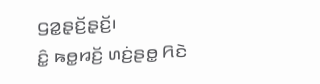ꤞꤤ꤭ꤔ꤫ꤢꤩ꤬ꤔ꤫ꤢꤩ꤬꤯
ꤢꤨ꤭ ꤒꤥ꤭ꤙꤢꤩ꤬ ꤛꤢꤦ꤬ꤔꤥ꤭ ꤖꤢꤧ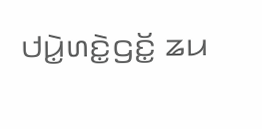ꤓꤣꤧ꤭ꤛꤢꤧ꤭ꤞꤢꤩ꤭ ꤘꤣ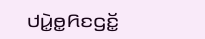ꤓꤣꤧ꤭ꤥ꤭ꤖꤢꤞꤢꤩ꤭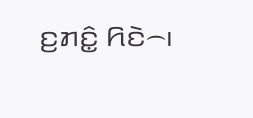ꤢ꤬ꤊꤢꤨ꤭ ꤖꤢꤧ꤮꤯